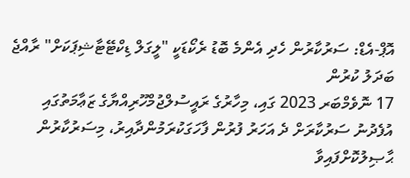އޮޕް-އެޑް: ސަރުކާރުން ހެދި އެންމެ ބޮޑު ރެކޯޑަކީ "ލީގަލް ޑިކްޓޭޓާޝިޕަކަށް" ރާއްޖެ ބަދަލު ކުރުން
17 ނޮވެމްބަރ 2023 ގައި، މިހާރުގެ ރައީސުލްޖުމްހޫރިއްޔާގެ ޒަޢާމަތުގައި އުފެދުނު ސަރުކާރަށް ދެ އަހަރު ފުރުން ފާހަގަކުރަމުންދާއިރު، މިސަރުކާރުން ޙާޞިލުކޮށްފައިވާ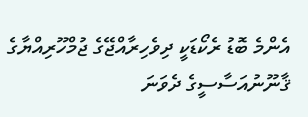އެންމެ ބޮޑު ރެކޯޑަކީ ދިވެހިރާއްޖޭގެ ޖުމްހޫރިއްޔާގެ ޤާނޫނުއަސާސީގެ ދެވަނަ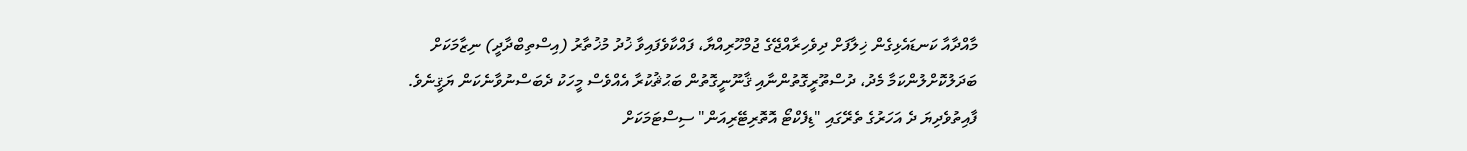މާއްދާއާ ކަނޑައެޅިގެން ޚިލާފަށް ދިވެހިރާއްޖޭގެ ޖުމްހޫރިއްޔާ، ފައްކާވެފައިވާ ޚުދު މުޚުތާރު (އިސްތިބްދާދީ) ނިޒާމަކަށް ބަދަލުކޮށްލުންކަމާ މެދު، ދުސްތޫރީގޮތުންނާއި ޤާނޫނީގޮތުން ބަޙުޘުކުރާ އެއްވެސް މީހަކު ދެބަސްނުވާނެކަން ޔަޤީނެވެ. ފާއިތުވެދިޔަ ދެ އަހަރުގެ ތެރޭގައި "ޑިފެކްޓޯ އޮތޮރިޓޭރިއަން" ސިސްޓަމަކަށް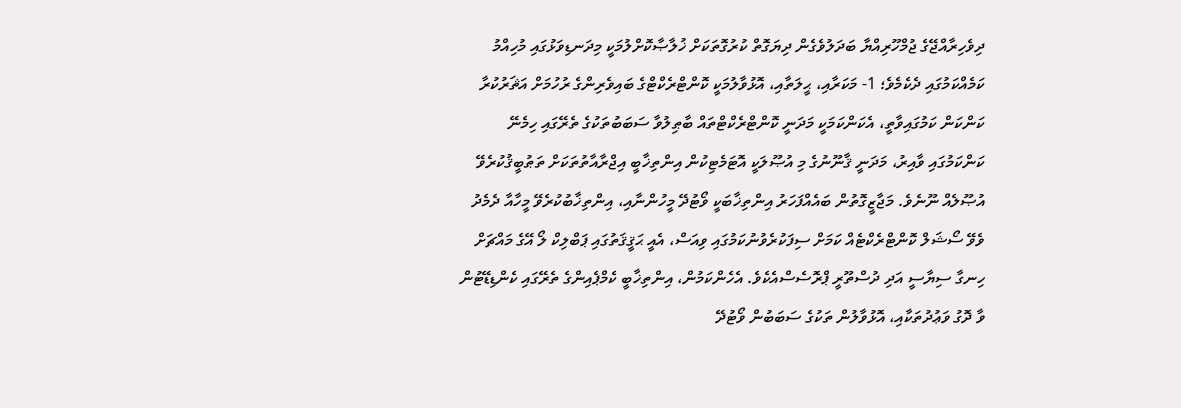ދިވެހިރާއްޖޭގެ ޖުމްހޫރިއްޔާ ބަދަލުވެގެން ދިޔަގޮތް ކުރުގޮތަކަށް ޚުލާޞާކޮށްލުމަކީ މިދަނޑިވަޅުގައި މުހިއްމު ކަމެއްކަމުގައި ދެކެމެވެ؛ 1- މަކަރާއި، ޙީލަތާއި، އޮޅުވާލުމަކީ ކޮންޓްރެކްޓްގެ ބައިވެރިންގެ ރުހުމަށް އަޘަރުކުރާ ކަންކަން ކަމުގައިވާތީ، އެކަންކަމަކީ މަދަނީ ކޮންޓްރެކްޓްތައް ބާޠިލުވާ ސަބަބުތަކުގެ ތެރޭގައި ހިމެނޭ ކަންކަމުގައި ވާއިރު، މަދަނީ ޤާނޫނުގެ މި އުޞޫލަކީ އޮޓަމެޓިކުން އިންތިޚާބީ އިޖްރާއާތުތަކަށް ތަޠުބީޤުކުރެވޭ އުޞޫލެއް ނޫނެވެ. މަޖާޒީގޮތުން ބައެއްފަހަރު އިންތިޚާބަކީ ވޯޓުދޭ މީހުންނާއި، އިންތިޚާބުކުރެވޭ މީހާއާ ދެމެދު ވެވޭ ސޯޝަލް ކޮންޓްރެކްޓެއް ކަމަށް ސިފަކުރެވުނުކަމުގައި ވިއަސް، އެއީ ޙަޤީޤަތުގައި ޕަބްލިކް ލޯ އޭގެ މައްޗަށް ހިނގާ ސިޔާސީ އަދި ދުސްތޫރީ ޕްރޮސެސްއެކެވެ. އެހެންކަމުން، އިންތިޚާބީ ކެމްޕެއިންގެ ތެރޭގައި ކެންޑިޑޭޓުން ވާ ދޮގު ވަޢުދުތަކާއި، އޮޅުވާލުން ތަކުގެ ސަބަބުން ވޯޓުދޭ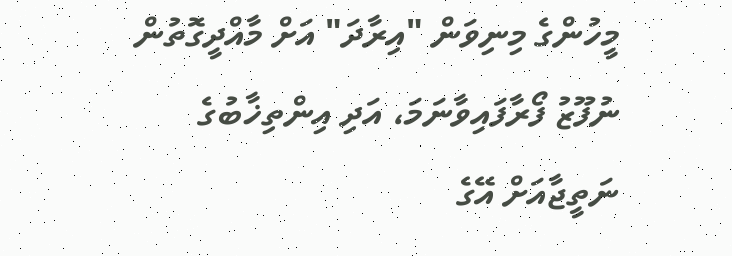މީހުންގެ މިނިވަން "އިރާދަ" އަށް މާއްދީގޮތުން ނުފޫޒު ފޯރާފައިވާނަމަ، އަދި އިންތިޚާބުގެ ނަތީޖާއަށް އޭގެ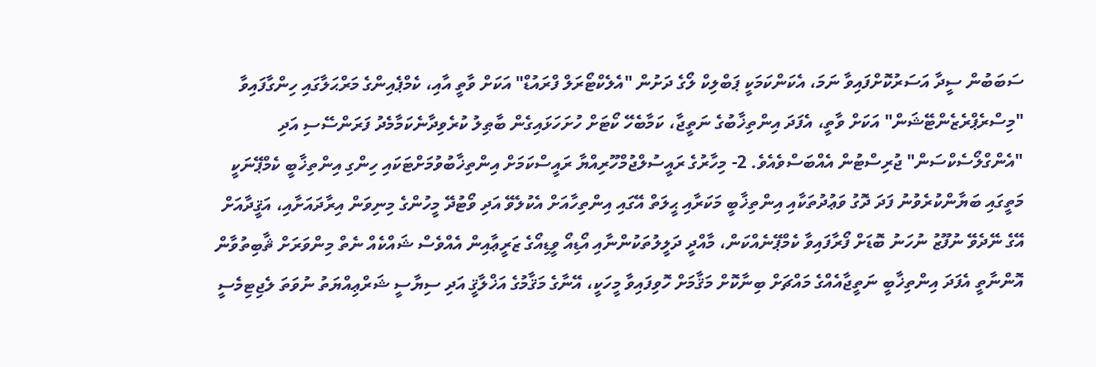ސަބަބުން ސީދާ އަސަރުކޮށްފައިވާ ނަމަ، އެކަންކަމަކީ ޕަބްލިކް ލޯގެ ދަށުން "އެލެކްޓޯރަލް ފްރައުޑް" އަކަށް ވާތީ އާއި، ކެމްޕެއިންގެ މަރްޙަލާގައި ހިންގާފައިވާ "މިސްރެޕްރެޒެންޓޭޝަން" އަކަށް ވާތީ، އެފަދަ އިންތިޚާބުގެ ނަތީޖާ، ކަމާބެހޭ ކޯޓަށް ހުށަހަޅައިގެން ބާޠިލު ކުރެވިދާނެކަމާމެދު ފަރަންސޭސި އަދި "އެންގްލޯސެކްސަން" ޖުރިސްޓުން އެއްބަސްވެއެވެ. 2- މިހާރުގެ ރައީސުލްޖުމްހޫރިއްޔާ ރައީސްކަމަށް އިންތިޚާބުވުމަށްޓަކައި ހިންގި އިންތިޚާބީ ކެމްޕޭނަކީ މަތީގައި ބަޔާންކުރެވުނު ފަދަ ދޮގު ވަޢުދުތަކާއި އިންތިޚާބީ މަކަރާއި ޙީލަތް އޭގައި އިންތިހާއަށް އެކުލެވޭ އަދި ވޯޓުދޭ މީހުންގެ މިނިވަން އިރާދައަށާއި، އަޤީދާއަށް އޭގެ ނޭދެވޭ ނުފޫޒު ނުހަނު ބޮޑަށް ފޯރާފައިވާ ކެމްޕޭނެއްކަން، މާއްދީ ދަލީލުތަކުންނާއި އޯޑިއޯ ވީޑިއޯގެ ޒަރީޢާއިން އެއްވެސް ޝައްކެއް ނެތް މިންވަރަށް ޘާބިތުވާން އޮންނާތީ އެފަދަ އިންތިޚާބީ ނަތީޖާއެއްގެ މައްޗަށް ބިނާކޮށް މަޤާމަށް ހޮވިފައިވާ މީހަކީ، އޭނާގެ މަޤާމުގެ އަޚްލާޤީ އަދި ސިޔާސީ ޝަރްޢިއްޔަތު ނުވަތަ ލެޖިޓިމެސީ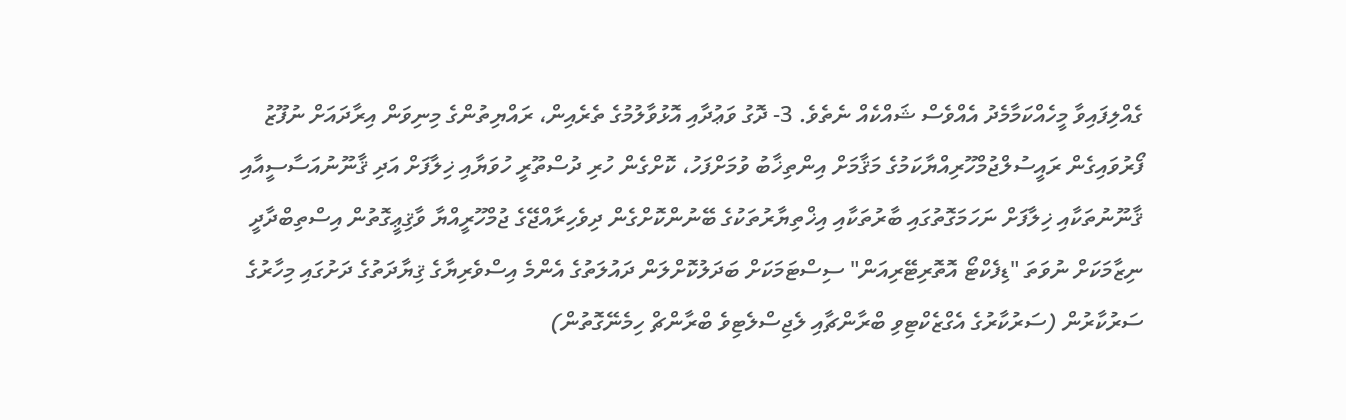ގެއްލިފައިވާ މީހެއްކަމާމެދު އެއްވެސް ޝައްކެއް ނެތެވެ. 3- ދޮގު ވަޢުދާއި އޮޅުވާލުމުގެ ތެރެއިން، ރައްޔިތުންގެ މިނިވަން އިރާދައަށް ނުފޫޒު ފޯރުވައިގެން ރައީސުލްޖުމްހޫރިއްޔާކަމުގެ މަޤާމަށް އިންތިޚާބު ވުމަށްފަހު، ކޮށްގެން ހުރި ދުސްތޫރީ ހުވަޔާއި ޚިލާފަށް އަދި ޤާނޫނުއަސާސީއާއި ޤާނޫނުތަކާއި ޚިލާފަށް ނަހަމަގޮތުގައި ބާރުތަކާއި އިޚްތިޔާރުތަކުގެ ބޭނުންކޮށްގެން ދިވެހިރާއްޖޭގެ ޖުމްހޫރީއްޔާ ވާޤިޢީގޮތުން އިސްތިބްދާދީ ނިޒާމަކަށް ނުވަތަ "ޑިފެކްޓޯ އޮތޮރިޓޭރިއަން" ސިސްޓަމަކަށް ބަދަލުކޮށްލަން ދައުލަތުގެ އެންމެ އިސްވެރިޔާގެ ޤިޔާދަތުގެ ދަށުގައި މިހާރުގެ ސަރުކާރުން (ސަރުކާރުގެ އެގްޒެކްޓިވި ބްރާންޗާއި ލެޖިސްލެޓިވެ ބްރާންޗް ހިމެނޭގޮތުން)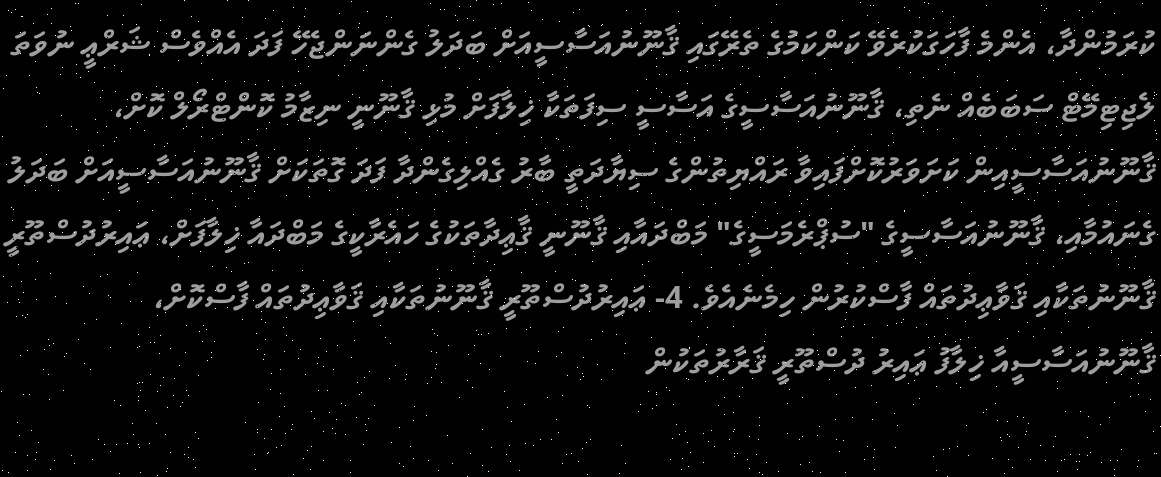ކުރަމުންދާ، އެންމެ ފާހަގަކުރެވޭ ކަންކަމުގެ ތެރޭގައި ޤާނޫނުއަސާސީއަށް ބަދަލު ގެންނަންޖެހޭ ފަދަ އެއްވެސް ޝަރްޢީ ނުވަތަ ލެޖިޓިމޭޓް ސަބަބެއް ނެތި، ޤާނޫނުއަސާސީގެ އަސާސީ ސިފަތަކާ ޚިލާފަށް މުޅި ޤާނޫނީ ނިޒާމު ކޮންޓްރޯލް ކޮށް، ޤާނޫނުއަސާސީއިން ކަށަވަރުކޮށްފައިވާ ރައްޔިތުންގެ ސިޔާދަތީ ބާރު ގެއްލިގެންދާ ފަދަ ގޮތަކަށް ޤާނޫނުއަސާސީއަށް ބަދަލު ގެނައުމާއި، ޤާނޫނުއަސާސީގެ "ސުޕްރެމަސީގެ" މަބްދައާއި ޤާނޫނީ ޤާޢިދާތަކުގެ ހައެރާކީގެ މަބްދައާ ޚިލާފަށް، ޢައިރުދުސްތޫރީ ޤާނޫނުތަކާއި ޤަވާޢިދުތައް ފާސްކުރުން ހިމެނެއެވެ. 4- ޢައިރުދުސްތޫރީ ޤާނޫނުތަކާއި ޤަވާޢިދުތައް ފާސްކޮށް، ޤާނޫނުއަސާސީއާ ޚިލާފު ޢައިރު ދުސްތޫރީ ޤަރާރުތަކުން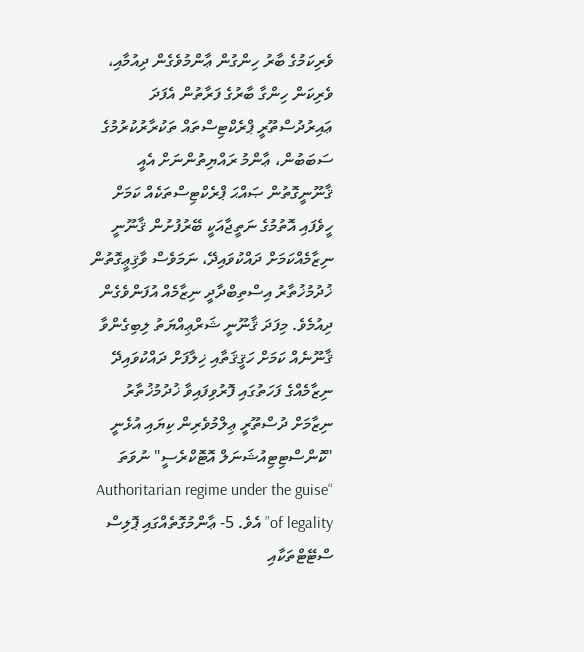ވެރިކަމުގެ ބާރު ހިންގުން ޢާންމުވެގެން ދިއުމާއި، ވެރިކަން ހިންގާ ބާރުގެ ފަރާތުން އެފަދަ ޢައިރުދުސްތޫރީ ޕްރެކްޓިސްތައް ތަކުރާރުކުރުމުގެ ސަބަބުން، ޢާންމު ރައްޔިތުންނަށް އެއީ ޤާނޫނީގޮތުން ޞައްޙަ ޕްރެކްޓިސްތަކެއް ކަމަށް ހީވެފައި އޮތުމުގެ ނަތީޖާއަކީ ބޭރުފުށުން ޤާނޫނީ ނިޒާމެއްކަމަށް ދައްކުވައިދޭ، ނަމަވެސް ވާޤިޢީގޮތުން ޚުދުމުޚުތާރު އިސްތިބްދާދީ ނިޒާމެއް އުފަންވެގެން ދިއުމެވެ. މިފަދަ ޤާނޫނީ ޝަރްޢިއްޔަތު ލިބިގެންވާ ޤާނޫނެއް ކަމަށް ހަޤީޤަތާއި ޚިލާފަށް ދައްކުވައިދޭ ނިޒާމެއްގެ ފަހަތުގައި ފޮރުވިފައިވާ ޚުދުމުޚުތާރު ނިޒާމަށް ދުސްތޫރީ ޢިލްމުވެރިން ކިޔައި އުޅެނީ "ކޮންސްޓިޓިއުޝަނަލް އޮޓޮކްރެސީ" ނުވަތަ “Authoritarian regime under the guise of legality” އެވެ. 5- ޢާންމުގޮތެއްގައި ޕޮލިސް ސްޓޭޓްތަކާއި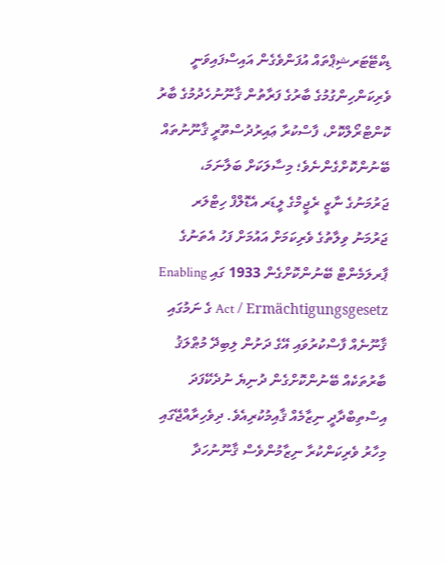ޑިކްޓޭޓަރޝިޕްތައް އުފަންވެގެން އައިސްފައިވަނީ ވެރިކަންހިންގުމުގެ ބާރުގެ ފަރާތުން ޤާނޫނުހެދުމުގެ ބާރު ކޮންޓްރޯލްކޮށް، ފާސްކުރާ ޢައިރުދުސްތޫރީ ޤާނޫނުތައް ބޭނުންކޮށްގެންނެވެ؛ މިސާލަކަށް ބަލާނަމަ، ޖަރުމަނުގެ ނާޒީ ރެޖީމްގެ ލީޑަރ އެޑޮލްފް ހިޓްލަރ ޖަރުމަނު ވިލާތުގެ ވެރިކަމަށް އައުމަށް ފަހު އެތަނުގެ ޕާރލަމެންޓް ބޭނުންކޮށްގެން 1933 ގައި Enabling Act / Ermächtigungsgesetz ގެ ނަމުގައި ޤާނޫނެއް ފާސްކުރުވައި އޭގެ ދަށުން ލިބިދޭ މުޠްލަޤު ބާރުތަކެއް ބޭނުންކޮށްގެން ދުނިޔެ ނުދެކޭފަދަ އިސްތިބްދާދީ ނިޒާމެއް ޤާއިމުކުރިއެވެ. ދިވެހިރާއްޖޭގައި މިހާރު ވެރިކަންކުރާ ނިޒާމުންވެސް ޤާނޫނުހަދާ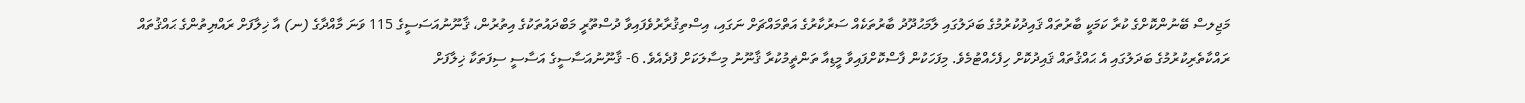މަޖިލސް ބޭނުންކޮށްގެ ކުރާ ކަމަކީ ބާރުތައް ޤައިދުކުރުމުގެ ބަދަލުގައި ލާމަޙުދޫދު ބާރުތަކެއް ސަރުކާރުގެ އަތްމައްޗަށް ނަގައި، އިސްތިޤުރާރުވެފައިވާ ދުސްތޫރީ މަބްދައުތަކުގެ އިތުރުން، ޤާނޫނުއަސަސީގެ 115 ވަނަ މާއްދާގެ (ނ) އާ ޚިލާފަށް ރައްޔިތުންގެ ޙައްޤުތައް ރައްކާތެރިކުރުމުގެ ބަދަލުގައި އެ ޙައްޤުތައް ޤައިދުކޮށް ހިފެހެއްޓުމެވެ. މިފަހަކުން ފާސްކޮށްފައިވާ މީޑިއާ ތަންޡީމުކުރާ ޤާނޫނު މިސާލަކަށް ފުދެއެވެ. 6- ޤާނޫނުއަސާސީގެ އަސާސީ ސިފަތަކާ ޚިލާފަށް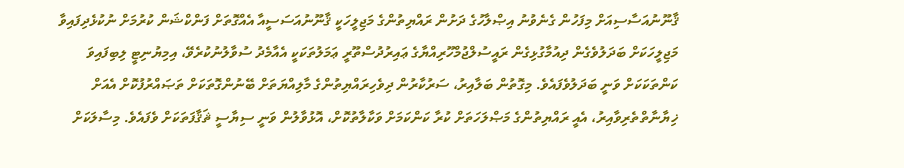ޤާނޫނުއަސާސިއަށް މިފަހުން ގެނެވުނު އިޞްލާހުގެ ދަށުން ރައްޔިތުންގެ މަޖިލީހަކީ ޤާނޫނުއަސަސީއާ އެއްގޮތަށް ފަންކްޝަން ކުރުމަށް ނުކުޅެދިފައިވާ މަޖިލީހަކަށް ބަދަލުވެގެން ދިއުމާގުޅިގެން ރައީސުލްޖުމްހޫރިއްޔާގެ ޢައިރުދުސްތޫރީ ޢަމަލުތަކަކީ އެއާމެދު ސުވާލުނުކުރެވޭ، އިމިޔުނިޓީ ލިބިފައިވަ ކަންތަކަކަށް ވަނީ ބަދަލުވެފައެވެ. މިގޮތުން ބަލާއިރު، ސަރުކާރުން ދިވެހިރައްޔިތުންގެ މާލިއްޔަތަށް ބޭނުންގޮތަކަށް ތަޞައްރުފުކޮށް އެއަށް ޚިޔާނާތްތެރިވާއިރު، އެއީ ރައްޔިތުންގެ މަޞްލަހަތަށް ކުރާ ކަންކަމަށް ވަކާލާތުކޮށް، އޮޅުވާލުން ވަނީ ސިޔާސީ ޘަޤާފަތަކަށް ވެފައެވެ. މިސާލަކަށް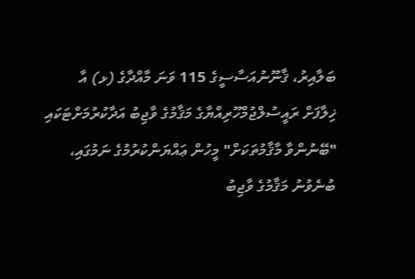ބަލާއިރު، ޤާނޫނުއަސާސީގެ 115 ވަނަ މާއްދާގެ (ޅ) އާ ޚިލާފަށް ރައީސުލްޖުމްހޫރިއްޔާގެ މަޤާމުގެ ވާޖިބު އަދާކުރުމަށްޓަކައި "ބޭނުންވާ މާޤާމުތަކަށް" މީހުން ޢައްޔަންކުރުމުގެ ނަމުގައި، ބުނެވުނު މަޤާމުގެ ވާޖިބު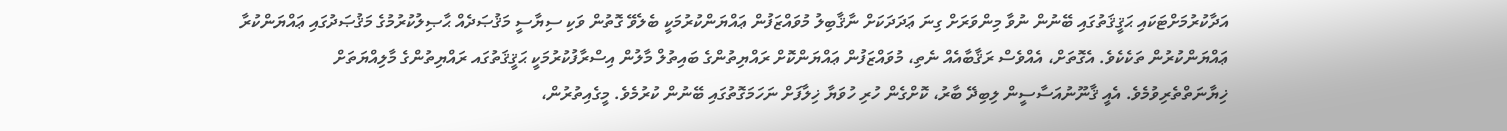އަދާކުރުމަށްޓަކައި ޙަޤީޤަތުގައި ބޭނުން ނުވާ މިންވަރަށް ގިނަ ޢަދަދަކަށް ނާޤާބިލު މުވައްޒަފުން ޢައްޔަންކުރުމަކީ ބެލެވޭ ގޮތުން ވަކި ސިޔާސީ މަޤުޞަދެއް ޙާޞިލުކުރުމުގެ މަޤުޞަދުގައި ޢައްޔަންކުރާ ޢައްޔަންކުރުން ތަކެކެވެ. އެގޮތަށް، އެއްވެސް ރަޤާބާއެއް ނެތި، މުވައްޒަފުން ޢައްޔަންކޮށް ރައްޔިތުންގެ ބައިތުލް މާލުން އިސްރާފުކުރުމަކީ ޙަޤީޤަތުގައ ރައްޔިތުންގެ މާލިއްޔަތަށް ޚިޔާނަތްތެރިވުމެވެ. އެއީ ޤާނޫނުއަސާސީން ލިބިދޭ ބާރު، ކޮށްގެން ހުރި ހުވަޔާ ޚިލާފަށް ނަހަމަގޮތުގައި ބޭނުން ކުރުމެވެ. މީގެއިތުރުން،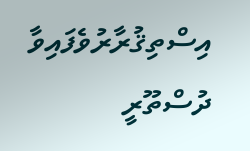އިސްތިޤުރާރުވެފައިވާ ދުސްތޫރީ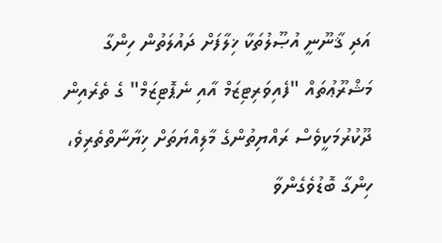އަދި ޤާނޫނީ އުޞޫލުތަކާ ޚިލާފަށް ދައުލަތުން ހިންގާ މަޝްރޫޢުތައް "ފެއިވަރިޓިޒަމް އާއި ނެޕޮޓިޒަމް" ގެ ތެރެއިން ދޫކުރުމަކީވެސް ރައްޔިތުންގެ މާލިއްޔަތަށް ޚިޔާނާތްތެރިވެ، ހިންގާ ބޮޑުވެގެންވާ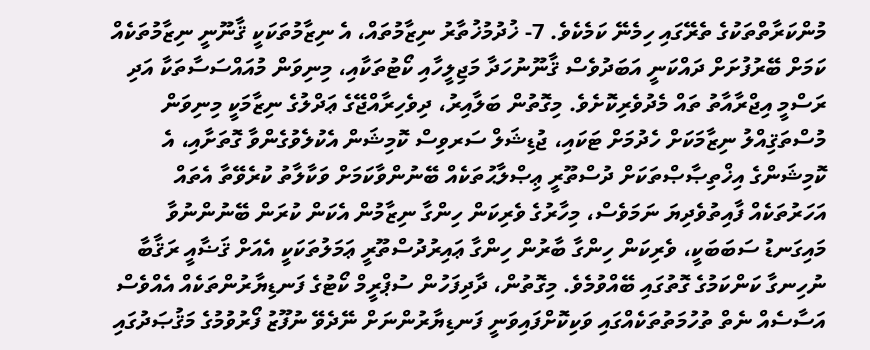މުންކަރާތްތަކުގެ ތެރޭގައި ހިމެނޭ ކަމެކެވެ. 7- ޚުދުމުޚުތާރު ނިޒާމުތައް، އެ ނިޒާމުތަކަކީ ޤާނޫނީ ނިޒާމުތަކެއް ކަމަށް ބޭރުފުށަށް ދައްކަނީ އަބަދުވެސް ޤާނޫނުހަދާ މަޖިލީހާއި ކޯޓުތަކާއި، މިނިވަން މުއައްސަސާތަކާ އަދި ރަސްމީ އިޖްރާއާތު ތައް މެދުވެރިކޮށެވެ. މިގޮތުން ބަލާއިރު، ދިވެހިރާއްޖޭގެ ޢަދްލުގެ ނިޒާމަކީ މިނިވަން މުސްތަޤިއްލު ނިޒާމަކަށް ހެދުމަށް ޓަކައި، ޖުޑިޝަލް ސަރވިސް ކޮމިޝަން އެކުލެވުގެންވާ ގޮތަށާއި، އެ ކޮމިޝަންގެ އިޚްތިޞާޞްތަކަށް ދުސްތޫރީ ޢިޞްލާޙުތަކެއް ބޭނުންވާކަމަށް ވަކާލާތު ކުރެވޭތާ އެތައް އަހަރުތަކެއް ފާއިތުވެދިޔަ ނަމަވެސް، މިހާރުގެ ވެރިކަން ހިންގާ ނިޒާމުން އެކަން ކުރަން ބޭނުންނުވާ މައިގަނޑު ސަބަބަކީ، ވެރިކަން ހިންގާ ބާރުން ހިންގާ ޢައިރުދުސްތޫރީ ޢަމަލުތަކަކީ އެއަށް ޤަޟާއީ ރަޤާބާ ނުހިނގާ ކަންކަމުގެ ގޮތުގައި ބޭއްވުމެވެ. މިގޮތުން، ދާދިފަހުން ސުޕްރީމް ކޯޓުގެ ފަނޑިޔާރުންތަކެއް އެއްވެސް އަސާސެއް ނެތް ތުހުމަތުތަކެއްގައި ވަކިކޮށްފައިވަނީ ފަނޑިޔާރުންނަށް ނޭދެވޭ ނުފޫޒު ފޯރުވުމުގެ މަޤުޞަދުގައި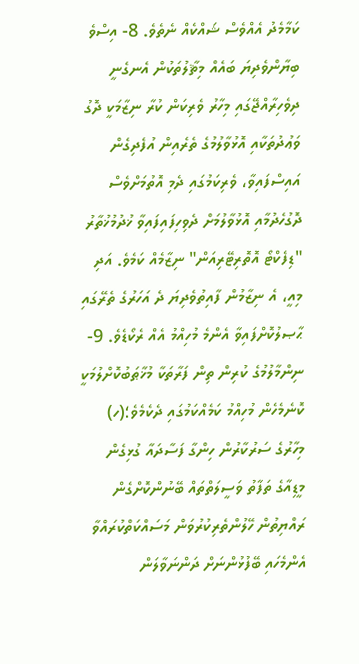ކަމާމެދު އެއްވެސް ޝައްކެއް ނެތެވެ. 8- އިސްވެ ބިޔާންވެދިޔަ ބައެއް މިޘާލުތަކުން އެނގެނީ ދިވެހިރާއްޖޭގައި މިހާރު ވެރިކަން ކުރާ ނިޒާމަކީ ދޮގު ވަޢުދުތަކާއި އޮޅުވާލުމުގެ ތެރެއިން އުފެދިގެން އައިސްފައިވާ، ވެރިކަމުގައި ދެމި އޮތުމަށްވެސް ދޮގުހެދުމާއި އޮޅުވާލުމަށް ދެވިހިފައިފައިވާ ޚުދުމުޚުތާރު "ޑިފެކްޓޯ އޮތޮރިޓޭރިއަން" ނިޒާމެއް ކަމެވެ. އަދި މިއީ، އެ ނިޒާމުން ފާއިތުވެދިޔަ ދެ އަހަރުގެ ތެރޭގައި ޙާޞލުކޮށްފައިވާ އެންމެ މުހިއްމު އެއް ރެކޯޑެވެ. 9- ނިންމާލުމުގެ ކުރިން ތިން ފަރާތަކާ މުޚާޠަބުކޮށްލުމަކީ ކޮނެމެހެން މުހިއްމު ކަމެއްކަމުގައި ދެކެމެވެ؛(ހ) މިހާރުގެ ސަރުކާރުން ހިންގާ ފަސާދައާ ގުޅިގެން މީޑިއާގެ ތަފާތު ވަސީލަތްތައް ބޭނުންކޮށްގެން ރައްޔިތުން ހޭލުންތެރިކުރުވަން މަސައްކަތްކުރައްވާ އެންމެހައި ބޭފުޅުންނަށް ދަންނަވާލަން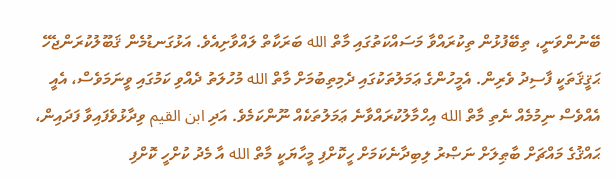ބޭނުންވަނީ، ތިބޭފުޅުން ތިކުރައްވާ މަސައްކަތުގައި މާތް الله ބަރަކާތް ލައްވާށިއެވެ. އަޅުގަނޑުމެން ޤަބޫލުކުރަންޖެހޭ ޙަޤީޤަތަކީ ފާސިދު ވެރިން. އެމީހުންގެ ޢަމަލުތަކުގައި ދެމިތިބުމަށް މާތް الله މުހުލަތު ދެއްވި ކަމުގައި ވީނަމަވެސް، އެއީ އެއްވެސް ނިމުމެއް ނެތި މާތް الله އިހްމާލުކުރައްވާނެ ޢަމަލުތަކެއް ނޫންކަމެވެ. އަދި ابن القيم ވިދާޅުވެފައިވާ ފަދައިން، ޙައްޤުގެ މައްޗަށް ބާޠިލަށް ނަޞްރު ލިބިދާނެކަމަށް ހީކޮށްފި މީހާޔަކީ މާތް الله އާ މެދު ކުށްހީ ކޮށްފި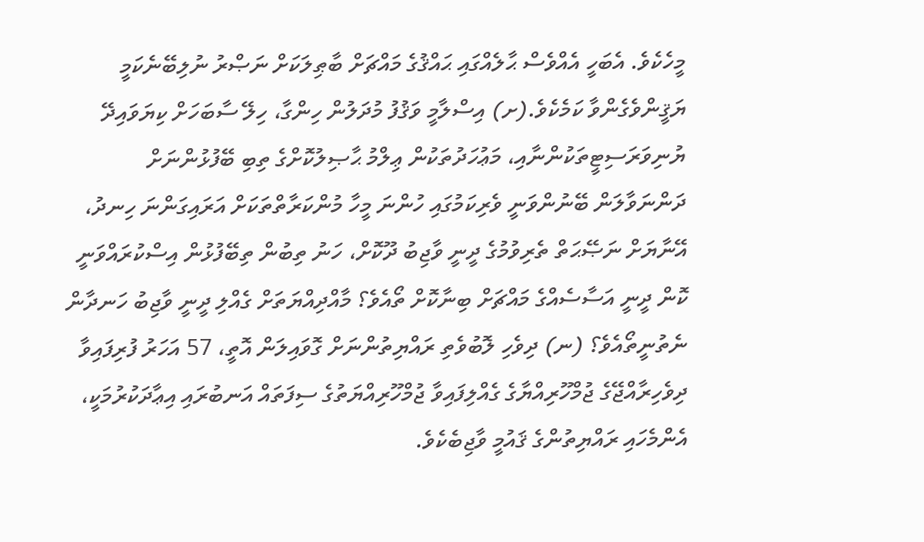މީހެކެވެ. އެބަހީ އެއްވެސް ޙާލެއްގައި ޙައްޤުގެ މައްޗަށް ބާޠިލަކަށް ނަޞްރު ނުލިބޭނެކަމީ ޔަޤީންވެގެންވާ ކަމެކެވެ.(ށ) އިސްލާމީ ވަޤުފު މުދަލުން ހިންގާ، ހިލޭ ސާބަހަށް ކިޔަވައިދޭ ޔުނިވަރަސިޓީތަކުންނާއި، މަޢުހަދުތަކުން ޢިލްމު ޙާޞިލުކޮށްގެ ތިބި ބޭފުޅުންނަށް ދަންނަވާލަން ބޭނުންވަނީ ވެރިކަމުގައި ހުންނަ މީހާ މުންކަރާތްތަކަށް އަރައިގަންނަ ހިނދު، އޭނާޔަށް ނަޞޭޙަތް ތެރިވުމުގެ ދީނީ ވާޖިބު ދޫކޮށް، ހަނު ތިބުން ތިބޭފުޅުން އިސްކުރައްވަނީ ކޮން ދީނީ އަސާސެއްގެ މައްޗަށް ބިނާކޮށް ތޯއެވެ؟ މާއްދިއްޔަތަށް ގެއްލި ދީނީ ވާޖިބު ހަނދާން ނެތުނީތޯއެވެ؟ (ނ) ދިވެހި ލޮބުވެތި ރައްޔިތުންނަށް ގޮވައިލަން އޮތީ، 57 އަހަރު ފުރިފައިވާ ދިވެހިރާއްޖޭގެ ޖުމްހޫރިއްޔާގެ ގެއްލިފައިވާ ޖުމްހޫރިއްޔަތުގެ ސިފަތައް އަނބުރައި އިޢާދަކުރުމަކީ، އެންމެހައި ރައްޔިތުންގެ ޤައުމީ ވާޖިބެކެވެ.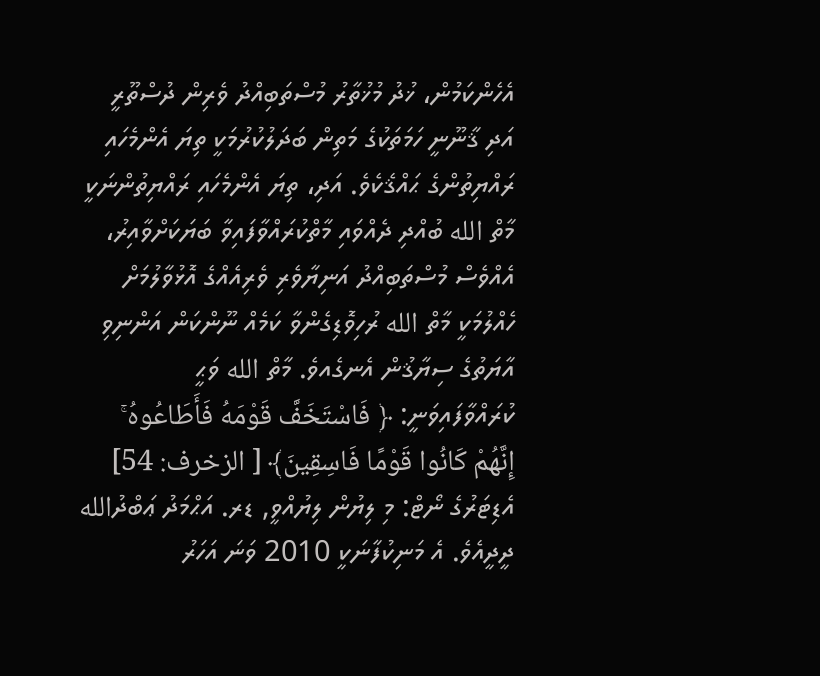އެހެންކަމުން، ޚުދު މުޚުތާރު މުސްތަބިއްދު ވެރިން ދުސްތޫރީ އަދި ޤާނޫނީ ހަމަތަކުގެ މަތިން ބަދަލުކުރުމަކީ ތިޔަ އެންމެހައި ރައްޔިތުންގެ ޙައްޤެކެވެ. އަދި، ތިޔަ އެންމެހައި ރައްޔިތުންނަކީ މާތް الله ބުއްދި ދެއްވައި މާތްކުރައްވާފައިވާ ބަޔަކަށްވާއިރު، އެއްވެސް މުސްތަބިއްދު އަނިޔާވެރި ވެރިއެއްގެ އޮޅުވާލުމަށް ހެއްލުމަކީ މާތް الله ރުހިވޮޑިގެންވާ ކަމެއް ނޫންކަން އަންނިވި އާޔަތުގެ ސިޔާޤުން އެނގެއވެ. މާތް الله ވަޙީ ކުރައްވާފައިވަނީ: ﴿ فَاسْتَخَفَّ قَوْمَهُ فَأَطَاعُوهُ ۚ إِنَّهُمْ كَانُوا قَوْمًا فَاسِقِينَ﴾ [ الزخرف: 54] އެޑިޓަރުގެ ނޯޓް: މި ލިޔުން ލިޔުއްވީ, ޑރ. އަޙްމަދު ޢަބްދުالله ދީދީއެވެ. އެ މަނިކުފާނަކީ 2010 ވަނަ އަހަރު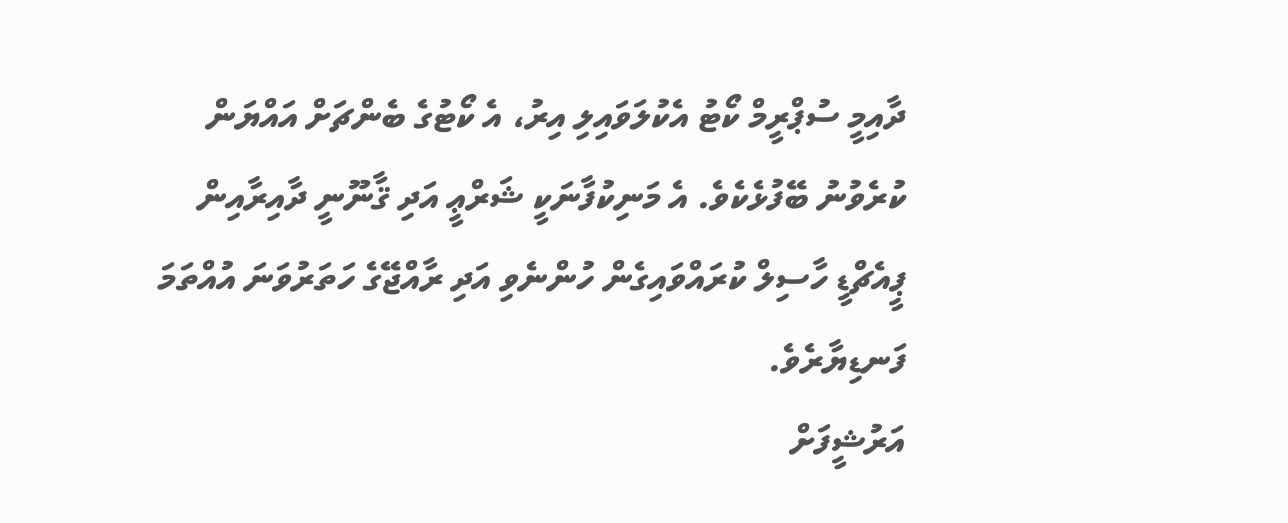ދާއިމީ ސުޕްރީމް ކޯޓު އެކުލަވައިލި އިރު، އެ ކޯޓުގެ ބެންޗަށް އައްޔަން ކުރެވުނު ބޭފުޅެކެވެ. އެ މަނިކުފާނަކީ ޝަރްޢީ އަދި ޤާނޫނީ ދާއިރާއިން ޕީއެޗްޑީ ހާސިލް ކުރައްވައިގެން ހުންނެވި އަދި ރާއްޖޭގެ ހަތަރުވަނަ އުއްތަމަ ފަނޑިޔާރެވެ.
އަރުޝީފަށް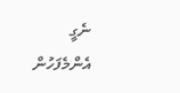ނެގީ
އެންމެފަހުން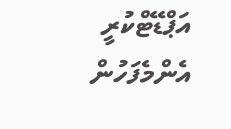އަޕްޑޭޓްކުރީ
އެންމެފަހުން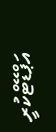އަޕްޑޭޓްކުރީ